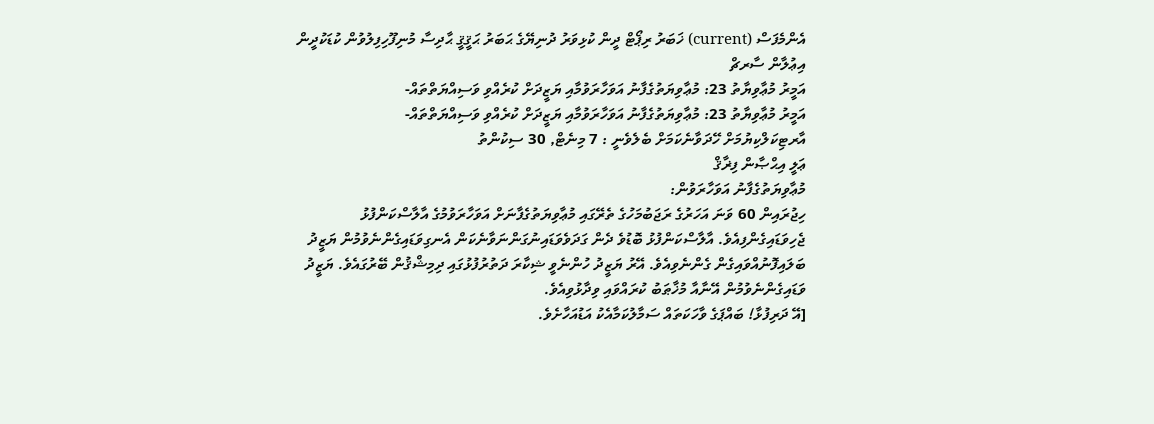އެންމެފަސް (current) ޚަބަރު ރިޕޯޓް ދީން ކުޅިވަރު ދުނިޔޭގެ ޙަބަރު ޙަޤީޤީ ޙާދިސާ މުނިފޫހިފިލުވުން ކުޑަކުދީން އިޢުލާން ސާރޗް
އަމީރު މުޢާވިޔާތު 23: މުޢާވިޔަތުގެފާނު އަވަހާރަވުމާއި ޔަޒީދަށް ކުރެއްވި ވަސިއްޔަތްތައް-
އަމީރު މުޢާވިޔާތު 23: މުޢާވިޔަތުގެފާނު އަވަހާރަވުމާއި ޔަޒީދަށް ކުރެއްވި ވަސިއްޔަތްތައް-
އާރޓިކަލްކިޔުމަށް ހޭދަވާނެކަމަށް ބެލެވެނީ : 7 މިނެޓް, 30 ސިކުންތު
ޢަލީ އިޙްޞާން ފިޜާޤް
މުޢާވިޔަތުގެފާނު އަވަހާރަވުން:
ހިޖުރައިން 60 ވަނަ އަހަރުގެ ރަޖަބުމަހުގެ ތެރޭގައި މުޢާވިޔަތުގެފާނަށް އަވަހާރަވުމުގެ އާލާސްކަންފުޅު ޖެހިވަޑައިގެންފިއެވެ. އާލާސްކަންފުޅު ބޮޑުވެ ދެން ގަދަވެވަޑައިނުގަންނަވާނެކަން އެނގިވަޑައިގެންނެވުމުން ޔަޒީދު ބަލައިފޮނުއްވައިގެން ގެންނެވިއެވެ. އޭރު ޔަޒީދު ހުންނެވީ ޝިކާރަ ދަތުރުފުޅުގައި ދިމިޝްޤުން ބޭރުގައެވެ. ޔަޒީދު ވަޑައިގެންނެވުމުން އޭނާއާ މުޚާޠަބު ކުރައްވައި ވިދާޅުވިއެވެ.
[އޭ ދަރިފުޅާ! ބައްޕަގެ ވާހަކަތައް ސަމާލުކަމާއެކު އަޑުއަހާށެވެ.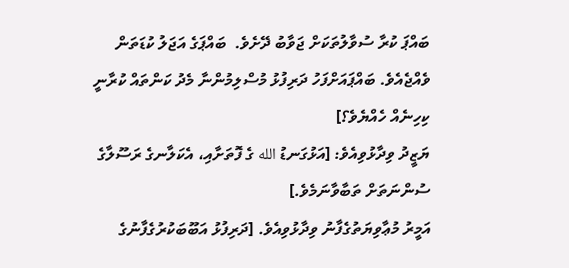ބައްޕަ ކުރާ ސުވާލުތަކަށް ޖަވާބު ދޭށެވެ.  ބައްޕަގެ އަޖަލު ކުޑަތަން ވެއްޖެއެވެ. ބައްޕައަށްފަހު ދަރިފުޅު މުސްލިމުންނާ މެދު ކަންތައް ކުރާނީ ކިހިނެއް ހެއްޔެވެ؟]
ޔަޒީދު ވިދާޅުވިއެވެ: [އަޅުގަނޑު الله ގެ ފޮތަށާއި، އެކަލާނގެ ރަސޫލާގެ ސުންނަތަށް ތަބާވާނަމެވެ.]
އަމީރު މުޢާވިޔަތުގެފާނު ވިދާޅުވިއެވެ. [ދަރިފުޅު އަބޫބަކުރުގެފާނުގެ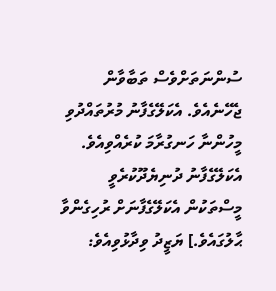ސުންނަތަށްވެސް ތަބާވާން ޖެހޭނެއެވެ. އެކަލޭގެފާނު މުރުތައްދުވި މީހުންނާ ހަނގުރާމަ ކުރެއްވިއެވެ. އެކަލޭގެފާނު ދުނިޔެދޫކުރެވީ މީސްތަކުން އެކަލޭގެފާނަށް ރުހިގެންވާ ޙާލުގައެވެ.] ޔަޒީދު ވިދާޅުވިއެވެ: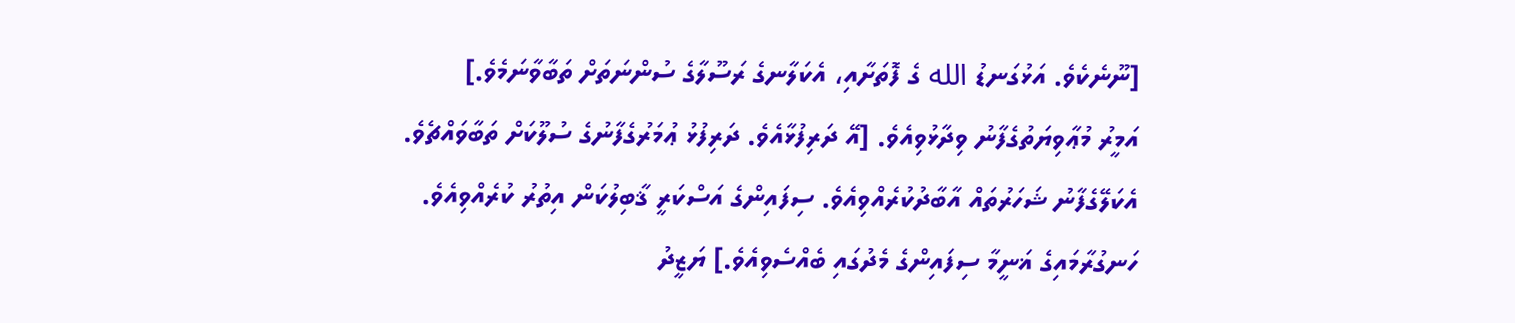[ނޫނެކެވެ. އަޅުގަނޑު الله ގެ ފޮތަށާއި، އެކަލާނގެ ރަސޫލާގެ ސުންނަތަށް ތަބާވާނަމެވެ.]
އަމީރު މުޢާވިޔަތުގެފާނު ވިދާޅުވިއެވެ. [އޭ ދަރިފުޅާއެވެ. ދަރިފުޅު ޢުމަރުގެފާނުގެ ސުލޫކަށް ތަބާވައްޗެވެ. އެކަލޭގެފާނު ޝަހަރުތައް އާބާދުކުރެއްވިއެވެ. ސިފައިންގެ އަސްކަރީ ޤާބިލުކަން އިތުރު ކުރެއްވިއެވެ. ހަނގުރާމައިގެ ޣަނީމާ ސިފައިންގެ މެދުގައި ބެއްސެވިއެވެ.] ޔަޒީދު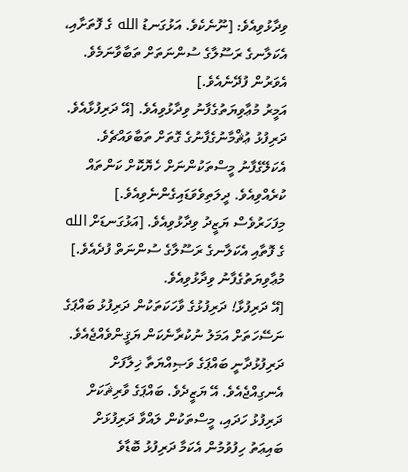ވިދާޅުވިއެވެ: [ނޫނެކެވެ. އަޅުގަނޑު الله ގެ ފޮތަށާއި، އެކަލާނގެ ރަސޫލާގެ ސުންނަތަށް ތަބާވާނަމެވެ. އެވަރުން ފުދޭނެއެވެ.]
އަމީރު މުޢާވިޔަތުގެފާނު ވިދާޅުވިއެވެ. [އޭ ދަރިފުޅާއެވެ. ދަރިފުޅު ޢުޘްމާނުގެފާނުގެ ގޮތަށް ތަބާވައްޗެވެ. އެކަލޭގެފާނު މީސްތަކުންނަށް ހެޔޮކޮށް ކަންތައް ކުރެއްވިއެވެ. ދީލަތިވެވަޑައިގެންނެވިއެވެ.] މިފަހަރުވެސް ޔަޒީދު ވިދާޅުވިއެވެ. [އަޅުގަނޑަށް الله ގެ ފޮތާއި އެކަލާނގެ ރަސޫލާގެ ސުންނަތް ފުދެއެވެ.]
މުޢާވިޔަތުގެފާނު ވިދާޅުވިއެވެ.
[އޭ ދަރިފުޅާ! ދަރިފުޅުގެ ވާހަކަތަކުން ދަރިފުޅު ބައްޕަގެ ނަސޭހަތަށް އަމަލު ނުކުރާނެކަން ޔަޤީންވެއްޖެއެވެ. ދަރިފުޅުދާނީ ބައްޕަގެ ވަޞިއްޔަތާ ޚިލާފަށް އެނގިއްޖެއެވެ. އޭ ޔަޒީދެވެ. ބައްޕަގެ ވާރިޘަކަށް ދަރިފުޅު ހަދައި، މީސްތަކުން ލައްވާ ދަރިފުޅަށް ބައިޢަތު ހިފުވުމުން އެކަމާ ދަރިފުޅު ބޮޑާވެ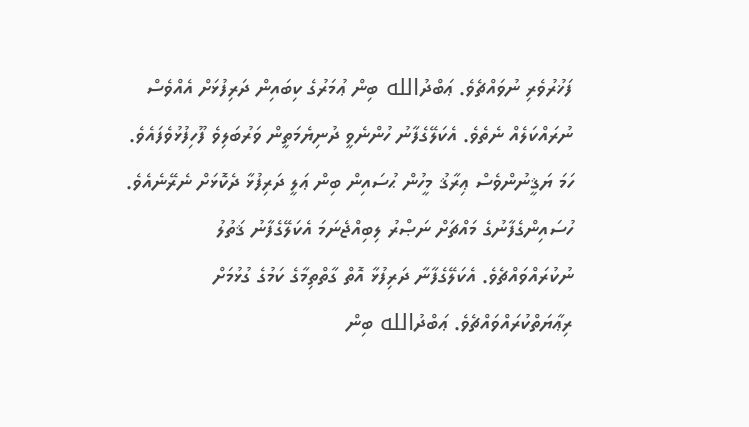ފަޚުރުވެރި ނުވައްޗެވެ. ޢަބްދުالله ބިން ޢުމަރުގެ ކިބައިން ދަރިފުޅަށް އެއްވެސް ނުރައްކަލެއް ނެތެވެ. އެކަލޭގެފާނު ހުންނެވީ ދުނިޔެމަތީން ވަރުބަލިވެ ފޫހިފުޅުވެފައެވެ. ހަމަ ޔަޤީނުންވެސް ޢިރާޤު މީހުން ޙުސައިން ބިން ޢަލީ ދަރިފުޅާ ދެކޮޅަށް ނެރޭނެއެވެ.  ހުސައިންގެފާނުގެ މައްޗަށް ނަޞްރު ލިބިއްޖެނަމަ އެކަލޭގެފާނު ޤަތުލު ނުކުރައްވައްޗެވެ. އެކަލޭގެފާނާ ދަރިފުޅާ އޮތް ގާތްތިމާގެ ކަމުގެ ގުޅުމަށް ރިޢާޔަތްކުރައްވައްޗެވެ. ޢަބްދުالله ބިން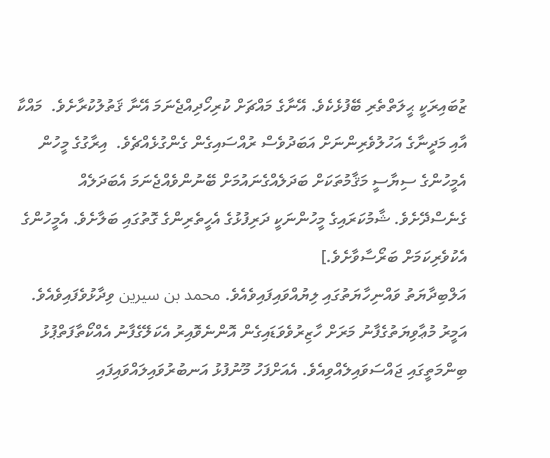ޒުބައިރަކީ ޙީލަތްތެރި ބޭފުޅެކެވެ. އޭނާގެ މައްޗަށް ކުރިހޯދިއްޖެނަމަ އޭނާ ޤަތުލުކުރާށެވެ.  މައްކާ އާއި މަދީނާގެ އަހުލުވެރިންނަށް އަބަދުވެސް ރުއްސައިގެން ގެންގުޅެއްޗެވެ.  އިރާގުގެ މީހުން އެމީހުންގެ ސިޔާސީ މަޤާމުތަކަށް ބަދަލެއްގެނައުމަށް ބޭނުންވެއްޖެނަމަ އެބަދަލެއް ގެނެސްދޭށެވެ. ޝާމުކަރައިގެ މީހުންނަކީ ދަރިފުޅުގެ އެހީތެރިންގެ ގޮތުގައި ބަލާށެވެ. އެމީހުންގެ އެކުވެރިކަމަށް ބަރޯސާވާށެވެ.]
އަލްބިދާޔަތު ވައްނިހާޔަތުގައި ލިޔުއްވައިފައިވެއެވެ. محمد بن سيرين ވިދާޅުވެފައިވެއެވެ. އަމީރު މުޢާވިޔަތުގެފާނު މަރަށް ހާޒިރުވެވަޑައިގެން އޮންނެވޮއިރު އެކަލޭގެފާނު އެއްކޯތާފަތްޕުޅު ބިންމަތީގައި ޖައްސަވައިލެއްވިއެވެ. އެއަށްފަހު މޫނުފުޅު އަނބުރުވައިލައްވައިފައި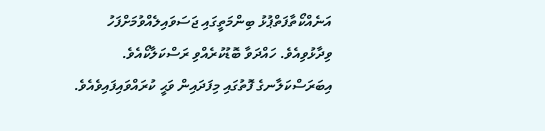އަނެއްކޯތާފަތްޕުޅު ބިންމަތީގައި ޖަސަވައިލެއްވުމަށްފަހު ވިދާޅުވިއެވެ. ހައްދަވާ ބޮޑުކުރެއްވި ރަސްކަލާކޯއެވެ. އިބަރަސްކަލާނގެ ފޮތުގައި މިފަދައިން ވަޙީ ކުރައްވައިފައިވެއެވެ.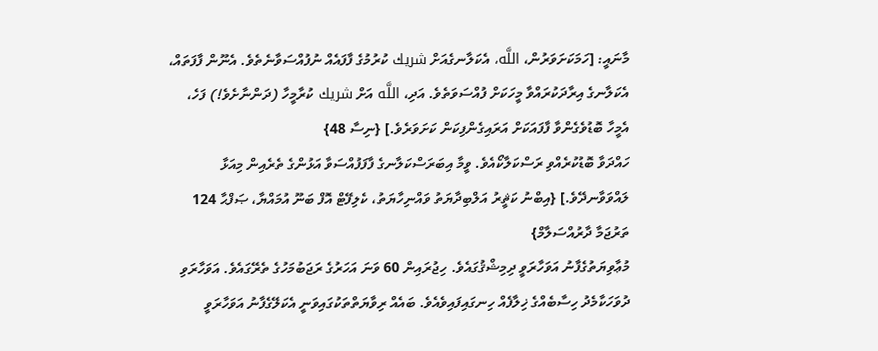މާނައީ: [ހަމަކަށަވަރުން، اللَّه، އެކަލާނގެއަށް شريك ކުރުމުގެ ފާފައެއް ނުފުއްސަވާނެތެވެ. އެނޫން ފާފަތައް، އެކަލާނގެ އިރާދަކުރައްވާ މީހަކަށް ފުއްސަވަތެވެ. އަދި، اللَّه އަށް شريك ކުރާމީހާ (ދަންނާށެވެ!) ފަހެ، އެމީހާ ބޮޑުވެގެންވާ ފާފައަކަށް އަރައިގެންފިކަން ކަށަވަރެވެ.] {ނިސާ 48}
ހައްދަވާ ބޮޑުކުރެއްވި ރަސްކަލާކޯއެވެ. ވީމާ އިބަރަސްކަލާނގެ ފާފަފުއްސަވާ އަޅުންގެ ތެރެއިން މިއަޅާ ލައްވަވާނދޭވެ.] {އިބްނު ކަޘީރު އަލްބިދާޔަތު ވައްނިހާޔަތު، ކެލިފޭޓް އޮފް ބަނޫ އުމައްޔާ، ޞަފްޙާ 124 ތަރުޖަމާ ދާރުއްސަލާމް}
މުޢާވިޔަތުގެފާނު އަވަހާރަވީ ދިމިޝްޤުގައެވެ. ހިޖުރައިން 60 ވަނަ އަހަރުގެ ރަޖަބުމަހުގެ ތެރޭގައެވެ. އަވަހާރަވި ދުވަހަކާމެދު ހިސާބެއްގެ ޚިލާފެއް ހިނގައިފައިވެއެވެ. ބައެއް ރިވާޔަތްތަކުގައިވަނީ އެކަލޭގެފާނު އަވަހާރަވީ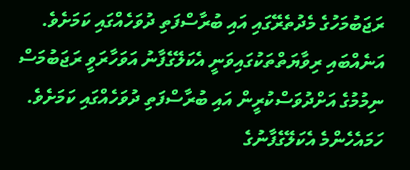ރަޖަބުމަހުގެ މެދުތެރޭގައި އައި ބުރާސްފަތި ދުވަހެއްގައި ކަމަށެވެ. އަނެއްބައި ރިވާޔަތްތަކުގައިވަނީ އެކަލޭގެފާނު އަވަހާރަވީ ރަޖަބުމަސް ނިމުމުގެ އަށްދުވަސްކުރީން އައި ބުރާސްފަތި ދުވަހެއްގައި ކަމަށެވެ.
ހަމައެހެންމެ އެކަލޭގެފާނުގެ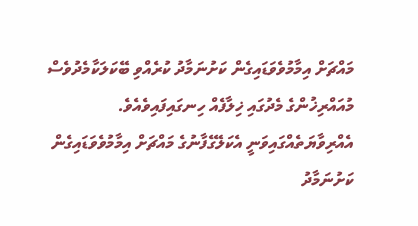މައްޗަށް އިމާމުވެވަޑައިގެން ކަށުނަމާދު ކުރެއްވި ބޭކަލަކާމެދުވެސް މުއައްރިޚުންގެ މެދުގައި ޚިލާފެއް ހިނގައިފައިވެއެވެ. އެއްރިވާޔަތެއްގައިވަނީ އެކަލޭގެފާނުގެ މައްޗަށް އިމާމުވެވަޑައިގެން ކަށުނަމާދު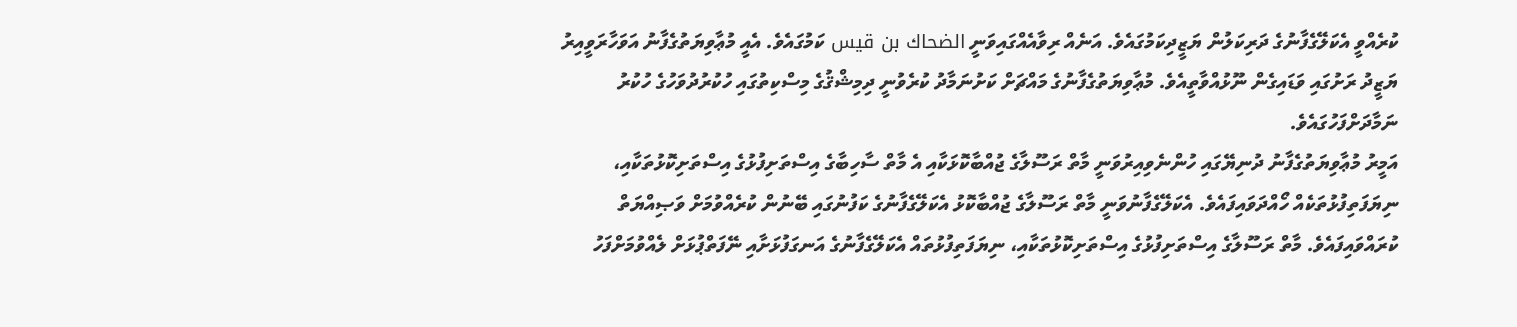ކުރެއްވީ އެކަލޭގެފާނުގެ ދަރިކަލުން ޔަޒީދިކަމުގައެވެ. އަނެއް ރިވާއެއްގައިވަނީ الضحاك بن قيس ކަމުގައެވެ. އެއީ މުޢާވިޔަތުގެފާނު އަވަހާރަވީއިރު ޔަޒީދު ރަށުގައި ވަޑައިގެން ނޫޅުއްވާތީއެވެ. މުޢާވިޔަތުގެފާނުގެ މައްޗަށް ކަށުނަމާދު ކުރެވުނީ ދިމިޝްޤުގެ މިސްކިތުގައި ހުކުރުދުވަހުގެ ހުކުރު ނަމާދަށްފަހުގައެވެ.
އަމީރު މުޢާވިޔަތުގެފާނު ދުނިޔޭގައި ހުންނެވިއިރުވަނީ މާތް ރަސޫލާގެ ޖުއްބާކޮޅަކާއި އެ މާތް ސާހިބާގެ އިސްތަށިފުޅުގެ އިސްތަށިކޮޅުތަކާއި، ނިޔަފަތިފުޅުތަކެއް ހޯއްދަވައިފައެވެ. އެކަލޭގެފާނުވަނީ މާތް ރަސޫލާގެ ޖުއްބާކޮޅު އެކަލޭގެފާނުގެ ކަފުނުގައި ބޭނުން ކުރެއްވުމަށް ވަޞިއްޔަތް ކުރައްވައިފައެވެ. މާތް ރަސޫލާގެ އިސްތަށިފުޅުގެ އިސްތަށިކޮޅުތަކާއި، ނިޔަފަތިފުޅުތައް އެކަލޭގެފާނުގެ އަނގަފުޅަށާއި ނޭފަތްޕުޅަށް ލެއްވުމަށްފަހު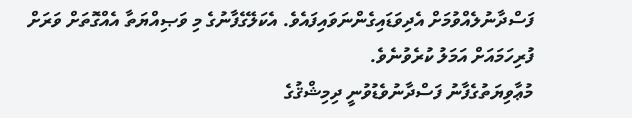ފަސްދާނުލެއްވުމަށް އެދިވަޑައިގެންނަވައިފައެވެ. އެކަލޭގެފާނުގެ މި ވަޞިއްޔަތާ އެއްގޮތަށް ވަރަށް ފުރިހަމައަށް އަމަލު ކުރެވުނެވެ.
މުޢާވިޔަތުގެފާނު ފަސްދާނުވެޑުވުނީ ދިމިޝްޤުގެ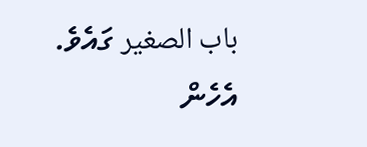باب الصغير ގައެވެ. އެހެން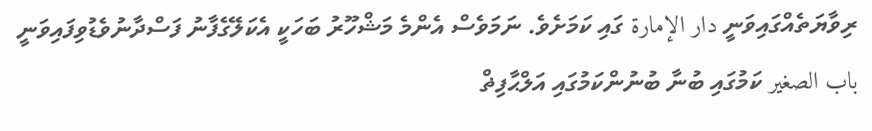ރިވާޔަތެއްގައިވަނީ دار الإمارة ގައި ކަމަށެވެ. ނަމަވެސް އެންމެ މަޝްހޫރު ބަހަކީ އެކަލޭގެފާނު ފަސްދާނުވެޑުވިފައިވަނީ باب الصغير ކަމުގައި ބުނާ ބުނުންކަމުގައި އަލްޙާފިޡް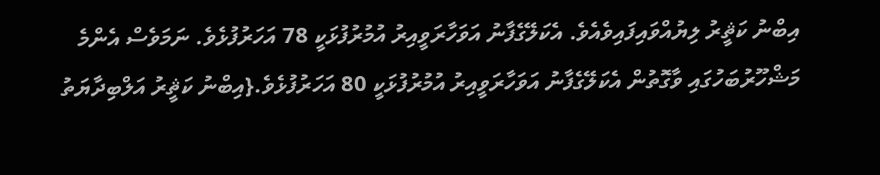އިބްނު ކަޘީރު ލިޔުއްވައިފައިވެއެވެ. އެކަލޭގެފާނު އަވަހާރަވީއިރު އުމުރުފުޅަކީ 78 އަހަރުފުޅެވެ. ނަމަވެސް އެންމެ މަޝްހޫރުބަހުގައި ވާގޮތުން އެކަލޭގެފާނު އަވަހާރަވީއިރު އުމުރުފުޅަކީ 80 އަހަރުފުޅެވެ.{އިބްނު ކަޘީރު އަލްބިދާޔަތު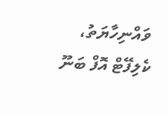ވައްނިހާޔަތު، ކެލިފޭޓް އޮފް ބަނޫ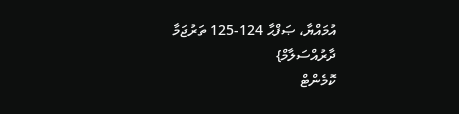އުމައްޔާ، ޞަފްޙާ 124-125 ތަރުޖަމާ ދާރުއްސަލާމް}
ކޮމެންޓް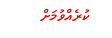ކުރެއްވުމަށް